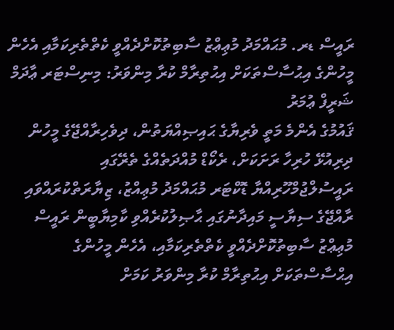ރައީސް ޑރ. މުޙައްމަދު މުޢިޢްޒު ސާބިތުކޮށްދެއްވީ ކެތްތެރިކަމާއި އެހެން މީހުންގެ އިޙުސާސްތަކަށް އިޙުތިރާމް ކުރާ މިންވަރު: މިނިސްޓަރ ޢާދަމް ޝަރީފް ޢުމަރު
ޤައުމުގެ އެންމެ މަތީ ވެރިޔާގެ ޙައިޞިއްޔަތުން، ދިވެހިރާއްޖޭގެ މީހުން ދިރިއުޅޭ ހުރިހާ ރަށަކަށް، ރެކޯޑް މުއްދަތެއްގެ ތެރޭގައި ރައީސުލްޖުމްހޫރިއްޔާ ޑޮކްޓަރ މުޙައްމަދު މުޢިއްޒު، ޒިޔާރަތްކުރައްވައި ރާއްޖޭގެ ސިޔާސީ މައިދާނުގައި ޙާޞިލުކުރެއްވި ކާމިޔާބީން ރައީސް މުޢިޢްޒު ސާބިތުކޮށްދެއްވީ ކެތްތެރިކަމާއި، އެހެން މީހުންގެ އިޙްސާސްތަކަށް އިޙުތިރާމް ކުރާ މިންވަރު ކަމަށް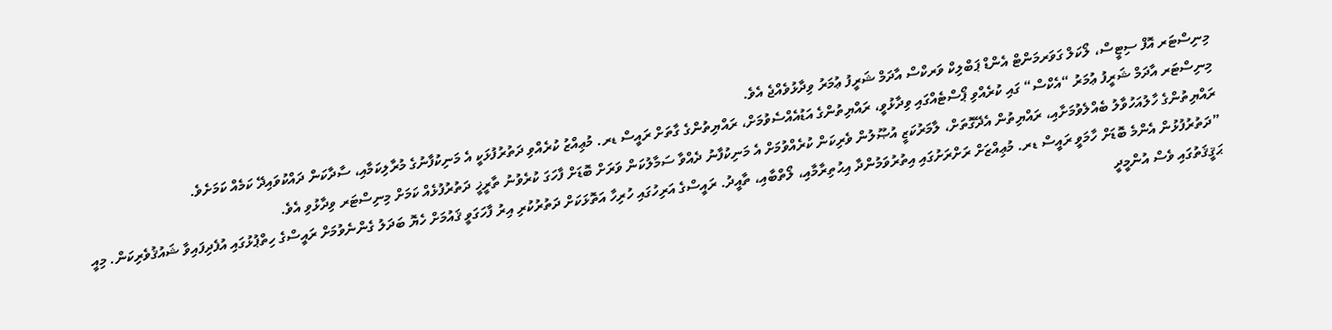މިނިސްޓަރ އޮފް ސިޓީސް، ލޯކަލް ގަވަރމަންޓް އެންޑް ޕަބްލިކް ވަރކްސް އާދަމް ޝަރީފު ޢުމަރު ވިދާޅުވެއްޖެ އެވެ.
މިނިސްޓަރ އާދަމް ޝަރީފު ޢުމަރު “އެކްސް“ ގައި ކުރެއްވި ޕޯސްޓެއްގައި ވިދާޅުވީ، ރައްޔިތުންގެ އަޑުއެއްސެވުމަށް، ރައްޔިތުންގެ ގާތަށް ރައީސް ޑރ. މުޢިއްޒު ކުރެއްވި ދަތުރުފުޅަކީ އެ މަނިކުފާނުގެ މުރާލިކަމާއި، ސާދާކަން ދައްކުވައިދޭ ކަމެއް ކަމަށެވެ.
ރައްޔިތުންގެ ހާލުއަހުވާލު ބެއްލެވުމަށާއި، ރައްޔިތުން އެދޭގޮތަށް، ލާމަރުކަޒީ އުޞޫލުން ވެރިކަން ކުރެއްވުމަށް އެ މަނިކުފާނު ދެއްވާ ސަމާލުކަން ވަރަށް ބޮޑަށް ފާހަގަ ކުރެވުނު ތާރީޚީ ދަތުރުފުޅެއް ކަމަށް މިނިސްޓަރ ވިދާޅުވި އެވެ.
”ދަތުރުފުޅުން އެންމެ ބޮޑަށް ހާމަވީ ރައީސް ޑރ. މުޢިއްޒަށް ރަށްރަށުގައި އިތުރުވަމުންދާ އިޙުތިރާމާއި، ލޯތްބާއި، ތާއީދު. ރައީސްގެ އަރިހުގައި ހުރިހާ އަތޮޅަކަށް ދަތުރުކުރި އިރު ފާހަގަވީ ޤައުމަށް ހެޔޮ ބަދަލު ގެންނެވުމަށް ރައީސްގެ ހިތްޕުޅުގައި އުފެދިފައިވާ ޝައުޤުވެރިކަން. މިއީ ޙަޤީޤަތުގައި ވެސް އުންމީދީ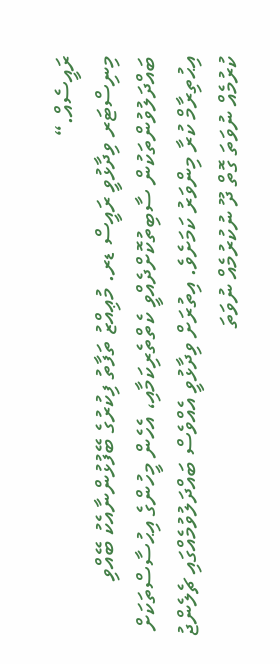ރައީސެއް.“
މިނިސްޓަރ ވިދާޅުވީ ރައީސް ޑރ. މުޢިއްޒު ތަފާތު ފިކުރުގެ ބޭފުޅުންނާއެކު ބޭއްވި ބައްދަލުވުންތަކުން ސާބިތުކޮށްދެއްވީ ކެތްތެރިކަމާއި، އެހެން މީހުންގެ އިޙުސާސްތަކަށް އިޙުތިރާމް ކުރާ މިންވަރު ކަމަށެވެ. އިތުރަށް ވިދާޅުވީ އެއްވެސް ބައްދަލުވުމެއްގައި ޗެލެންޖު ކުރުމެއް ނުވަތަ ގޮތް ދޫ ނުކުރުމެއް ނުވަތަ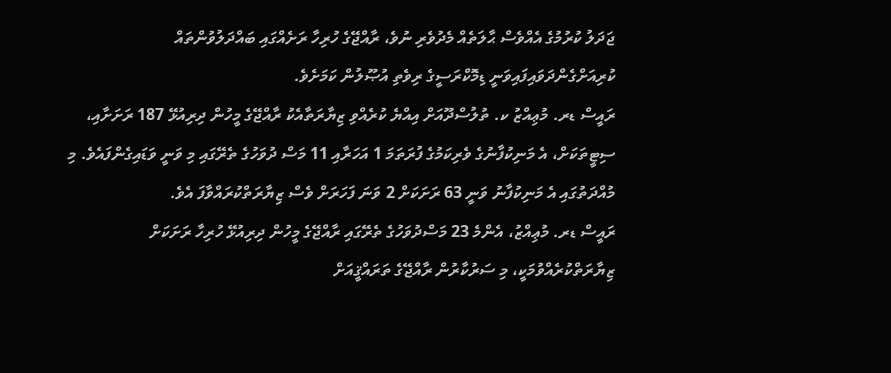ޖަދަލު ކުރުމުގެ އެއްވެސް ޙާލަތެއް މެދުވެރި ނުވެ، ރާއްޖޭގެ ހުރިހާ ރަށެއްގައި ބައްދަލުވުންތައް ކުރިއަށްގެންދަވައިފައިވަނީ ޑިމޮކްރަސީގެ ރިވެތި އުޞޫލުން ކަމަށެވެ.
ރައީސް ޑރ. މުޢިއްޒު ކ. ތުލުސްދޫއަށް އިއްޔެ ކުރެއްވި ޒިޔާރަތާއެކު ރާއްޖޭގެ މީހުން ދިރިއުޅޭ 187 ރަށަށާއި، ސިޓީތަކަށް، އެ މަނިކުފާނުގެ ވެރިކަމުގެ ފުރަތަމަ 1 އަހަރާއި 11 މަސް ދުވަހުގެ ތެރޭގައި މި ވަނީ ވަޑައިގެންފައެވެ. މި މުއްދަތުގައި އެ މަނިކުފާނު ވަނީ 63 ރަށަކަށް 2 ވަނަ ފަހަރަށް ވެސް ޒިޔާރަތްކުރައްވާފަ އެވެ.
ރައީސް ޑރ. މުޢިއްޒު، އެންމެ 23 މަސްދުވަހުގެ ތެރޭގައި ރާއްޖޭގެ މީހުން ދިރިއުޅޭ ހުރިހާ ރަށަކަށް ޒިޔާރަތްކުރެއްވުމަކީ، މި ސަރުކާރުން ރާއްޖޭގެ ތަރައްޤީއަށް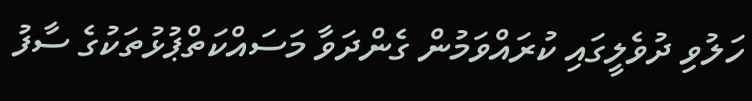ހަލުވި ދުވެލީގައި ކުރައްވަމުން ގެންދަވާ މަސައްކަތްޕުޅުތަކުގެ ސާފު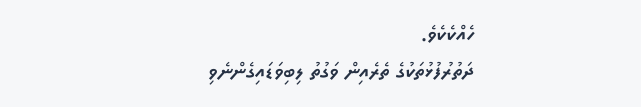ހެއްކެކެވެ.
ދަތުރުފުޅުތަކުގެ ތެރެއިން ވަގުތު ލިބިވަޑައިގެންނެވި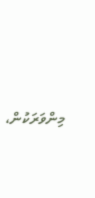މިންވަރަކުން،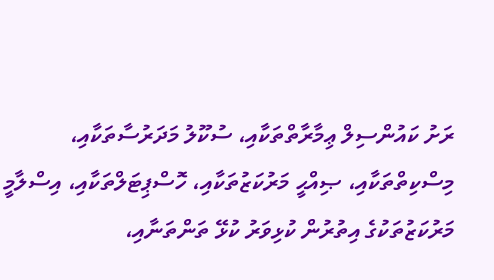ރަށު ކައުންސިލް ޢިމާރާތްތަކާއި، ސުކޫލު މަދަރުސާތަކާއި، މިސްކިތްތަކާއި، ޞިއްޙީ މަރުކަޒުތަކާއި، ހޮސްޕިޓަލްތަކާއި، އިސްލާމީ މަރުކަޒުތަކުގެ އިތުރުން ކުޅިވަރު ކުޅޭ ތަންތަނާއި،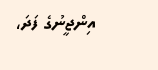އިންޖީނުގެ ފަދަ،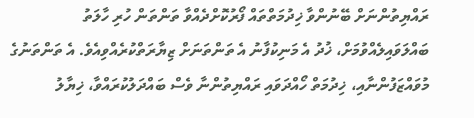ރައްޔިތުންނަށް ބޭނުންވާ ޚިދުމަތްތައް ފޯރުކޮށްދެއްވާ ތަންތަން ހުރި ހާލަތު ބައްލަވައިލެއްވުމަށް، ޚުދު އެ މަނިކުފާނު އެ ތަންތަނަށް ޒިޔާރަތްކުރެއްވިއެވެ. އެ ތަންތަނުގެ މުވައްޒަފުންނާއި، ޚިދުމަތް ހޯއްދަވައި ރައްޔިތުންނާ ވެސް ބައްދަލުކުރައްވާ، ޚިޔާލު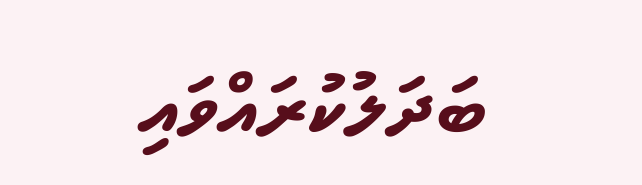ބަދަލުކުރައްވައި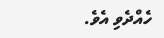ހެއްދެވި އެވެ.